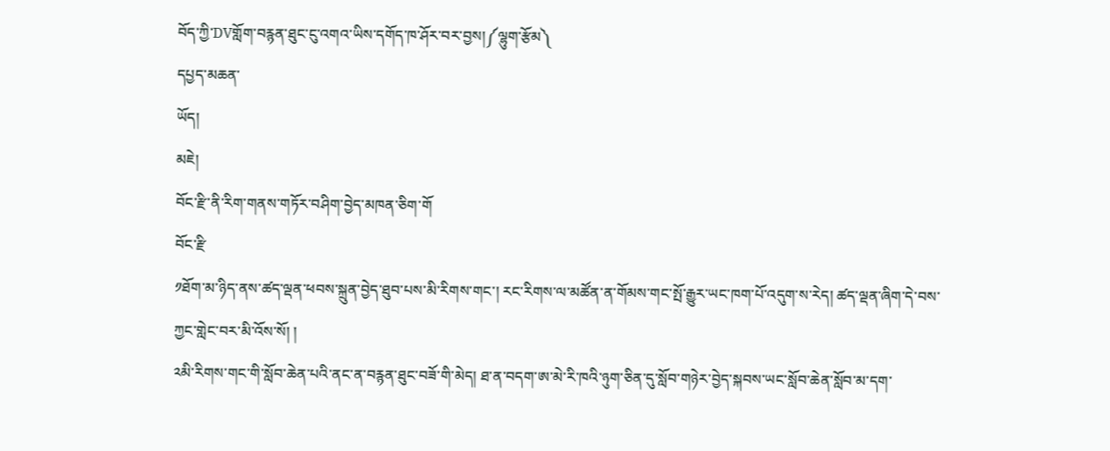བོད་ཀྱི་DVགློག་བརྙན་ཐུང་ངུ་འགའ་ཡིས་དགོད་ཁ་ཤོར་བར་བྱས།༼ལྷུག་རྩོམ༽
དཔྱད་མཆན་
ཡོད།
མཇེ།
བོང་རྫི་ནི་རིག་གནས་གཏོར་བཤིག་བྱེད་མཁན་ཅིག་གོ
བོང་རྫི
༡ཐོག་མ་ཉིད་ནས་ཚད་ལྡན་ཕབས་སྐྲུན་བྱེད་ཐུབ་པས་མི་རིགས་གང་། རང་རིགས་ལ་མཚོན་ན་གོམས་གང་སྤོ་རྒྱུར་ཡང་ཁག་པོ་འདུག་ས་རེད། ཚད་ལྡན་ཞིག་དེ་བས་ཀྱང་གླེང་བར་མི་འོས་སོ། །
༢མི་རིགས་གང་གི་སློབ་ཆེན་པའི་ནང་ན་བརྙན་ཐུང་བཟོ་གི་མེད། ཐ་ན་བདག་ཨ་མེ་རི་ཁའི་ཉུག་ཅིན་དུ་སློབ་གཉེར་བྱེད་སྐབས་ཡང་སློབ་ཆེན་སློབ་མ་དག་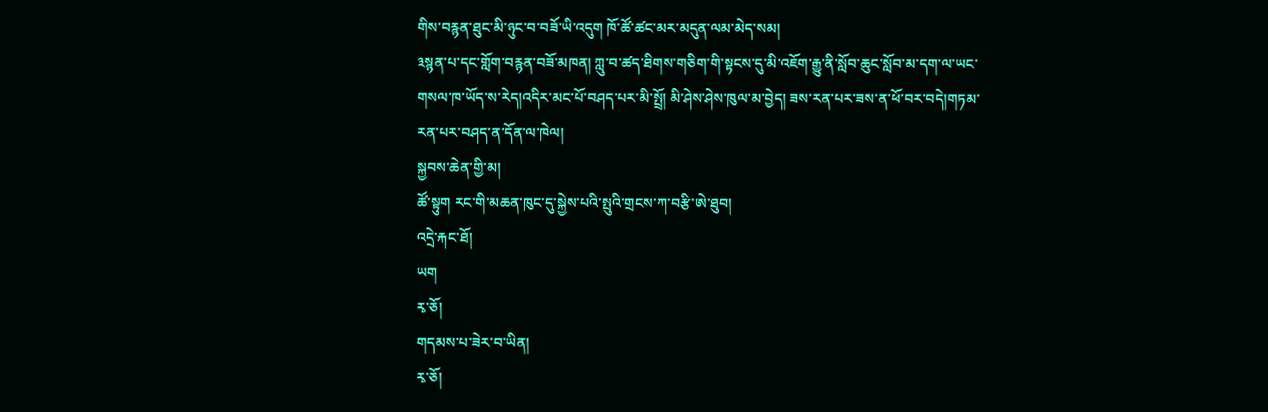གིས་བརྙན་ཐུང་མི་ཉུང་བ་བཟོ་ཡི་འདུག ཁོ་ཚོ་ཚང་མར་མདུན་ལམ་མེད་སམ།
༣སྙན་པ་དང་གློག་བརྙན་བཟོ་མཁན། ཀླུ་བ་ཚད་ཐིགས་གཅིག་གི་སྟངས་དུ་མི་འཇོག་རྒྱུ་ནི་སློབ་ཆུང་སློབ་མ་དག་ལ་ཡང་གསལ་ཁ་ཡོད་ས་རེད།འདིར་མང་པོ་བཤད་པར་མི་སྤྲོ། མི་ཤེས་ཤེས་ཁུལ་མ་བྱེད། ཟས་རན་པར་ཟས་ན་ཕོ་བར་བདེ།གཏམ་རན་པར་བཤད་ན་དོན་ལ་ཁེལ།
སྐྱབས་ཆེན་གྱི་མ།
ཚོ་སྟུག རང་གི་མཆན་ཁུང་དུ་སྐྱེས་པའི་སྤུའི་གྲངས་ཀ་བརྩི་ཨེ་ཐུབ།
འདྲེ་རྐང་ཐོ།
ཡག
རྭ་ཅོ།
གདམས་པ་ཟེར་བ་ཡིན།
རྭ་ཅོ།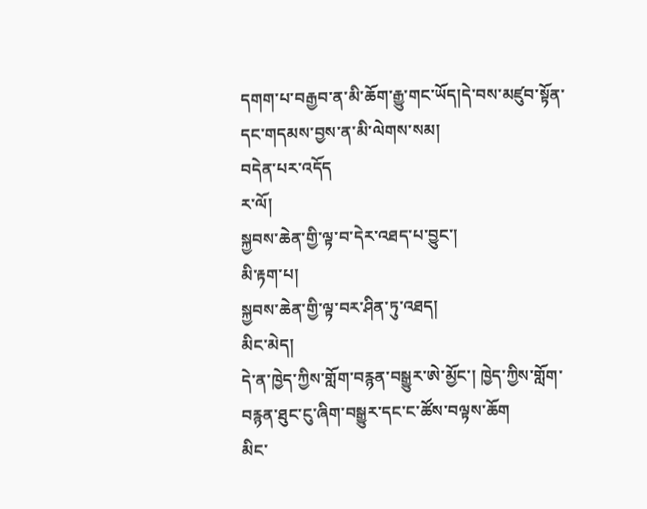དགག་པ་བརྒྱབ་ན་མི་ཆོག་རྒྱུ་གང་ཡོད།དེ་བས་མཛུབ་སྟོན་དང་གདམས་བྱས་ན་མི་ལེགས་སམ།
བདེན་པར་འདོད
ར་ལོ།
སྐྱབས་ཆེན་གྱི་ལྟ་བ་དེར་འཐད་པ་བྱུང་།
མི་རྟག་པ།
སྐྱབས་ཆེན་གྱི་ལྟ་བར་ཤིན་ཏུ་འཐད།
མིང་མེད།
དེ་ན་ཁྱེད་ཀྱིས་གློག་བརྙན་བསྒྱུར་ཨེ་མྱོང་། ཁྱེད་ཀྱིས་གློག་བརྙན་ཐུང་ངུ་ཞིག་བསྒྱུར་དང་ང་ཚོས་བལྟས་ཆོག
མིང་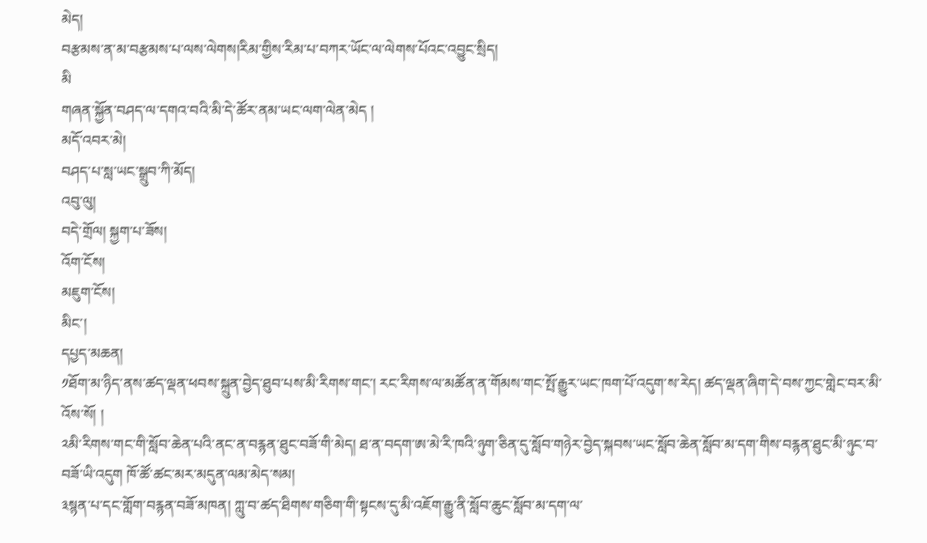མེད།
བརྩམས་ན་མ་བརྩམས་པ་ལས་ལེགས།རིམ་གྱིས་རིམ་པ་བཀར་ཡོང་ལ་ལེགས་པོའང་འབྱུང་སྲིད།
མི
གཞན་སྐྱོན་བཤད་ལ་དགའ་བའི་མི་དེ་ཚོར་ནམ་ཡང་ལག་ལེན་མེད །
མདོ་འབར་མེ།
བཤད་པ་སླ་ཡང་སྒྲུབ་ཀི་མོད།
འབུ་ལུ།
བདེ་གྲོལ། སྐྱག་པ་ཟོས།
འོག་ངོས།
མཇུག་ངོས།
མིང་།
དཔྱད་མཆན།
༡ཐོག་མ་ཉིད་ནས་ཚད་ལྡན་ཕབས་སྐྲུན་བྱེད་ཐུབ་པས་མི་རིགས་གང་། རང་རིགས་ལ་མཚོན་ན་གོམས་གང་སྤོ་རྒྱུར་ཡང་ཁག་པོ་འདུག་ས་རེད། ཚད་ལྡན་ཞིག་དེ་བས་ཀྱང་གླེང་བར་མི་འོས་སོ། །
༢མི་རིགས་གང་གི་སློབ་ཆེན་པའི་ནང་ན་བརྙན་ཐུང་བཟོ་གི་མེད། ཐ་ན་བདག་ཨ་མེ་རི་ཁའི་ཉུག་ཅིན་དུ་སློབ་གཉེར་བྱེད་སྐབས་ཡང་སློབ་ཆེན་སློབ་མ་དག་གིས་བརྙན་ཐུང་མི་ཉུང་བ་བཟོ་ཡི་འདུག ཁོ་ཚོ་ཚང་མར་མདུན་ལམ་མེད་སམ།
༣སྙན་པ་དང་གློག་བརྙན་བཟོ་མཁན། ཀླུ་བ་ཚད་ཐིགས་གཅིག་གི་སྟངས་དུ་མི་འཇོག་རྒྱུ་ནི་སློབ་ཆུང་སློབ་མ་དག་ལ་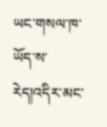ཡང་གསལ་ཁ་ཡོད་ས་རེད།འདིར་མང་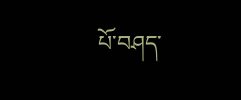པོ་བཤད་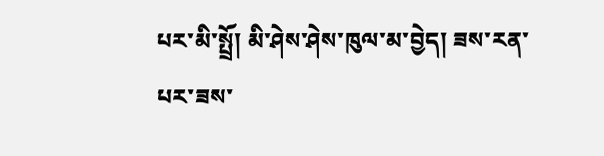པར་མི་སྤྲོ། མི་ཤེས་ཤེས་ཁུལ་མ་བྱེད། ཟས་རན་པར་ཟས་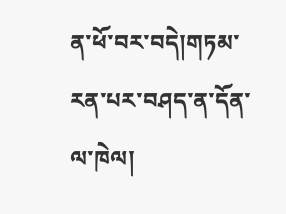ན་ཕོ་བར་བདེ།གཏམ་རན་པར་བཤད་ན་དོན་ལ་ཁེལ།